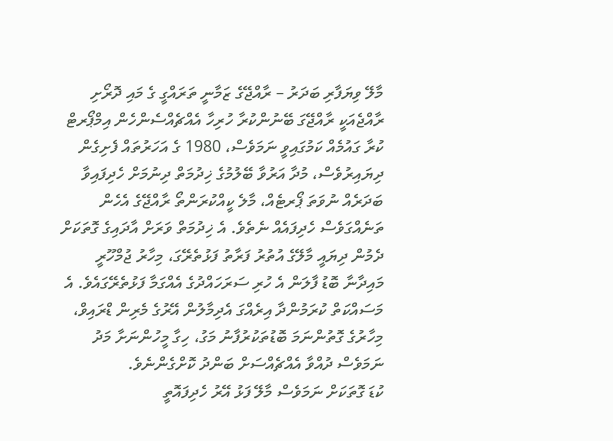މާލޭ ވިޔަފާރި ބަދަރު – ރާއްޖޭގެ ޒަމާނީ ތަރައްގީ ގެ މައި ދޮރޯށި
ރާއްޖެއަކީ ރާއްޖޭގަ ބޭނުންކުރާ ހުރިހާ އެއްޗެއްސެންހެން އިމްޕޯރޓް ކުރާ ގައުމެއް ކަމުގައިވީ ނަމަވެސް، 1980 ގެ އަހަރުތައް ފެށިގެން ދިޔައިރުވެސް، މުދާ އަރުވާ ބޭލުމުގެ ޚިދުމަތް ދިނުމަށް ހެދިފައިވާ ބަދަރެއް ނުވަތަ ޕޯރޓެއް، މާލެ ކީއްކުރަންތޯ ރާއްޖޭގެ އެހެން ތަނެއްގަވެސް ހެދިފައެއް ނެތެވެ. އެ ޚިދުމަތް ވަރަށް އާދައިގެ ގޮތަކަށް ދެމުން ދިޔައީ މާލޭގެ އުތުރު ފަރާތު ފަޅުތެރޭގަ، މިހާރު ޖުމްހޫރީ މައިދާނާ ބޮޑު ފާލަން އެ ހުރި ސަރަހައްދުގެ އެއްގަމާ ފަޅުތެރޭގައެވެ. އެ މަސައްކަތް ކުރަމުންދާ އިރެއްގަ އެދިމާލުން އޭރުގެ މެރިން ޑްރައިވް، މިހާރުގެ ގޮތުންނަމަ ބޮޑުތަކުރުފާނު މަގު، ހިގާ މީހުންނަށާ މަދު ނަމަވެސް ދުއްވާ އެއްޗެއްސަށް ބަންދު ކޮށްގެންނެވެ.
ކުޑަ ގޮތަކަށް ނަމަވެސް މާލޭ ފަޅު އޭރު ހެދިފައޮތީ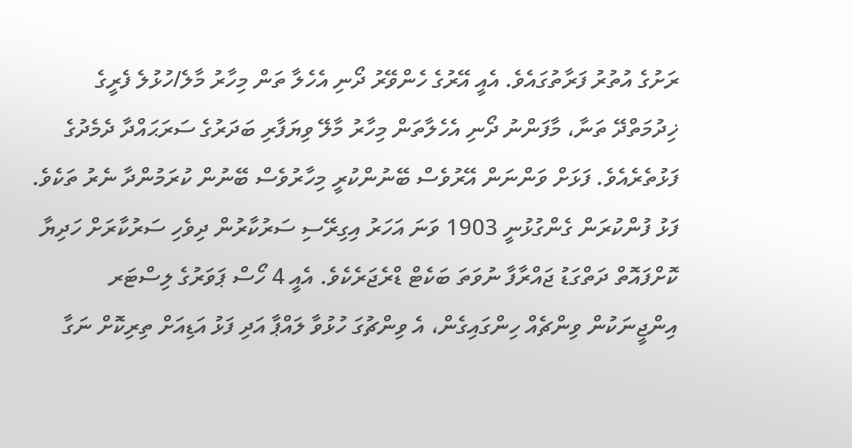ރަށުގެ އުތުރު ފަރާތުގައެވެ. އެއީ އޭރުގެ ހެންވޭރު ދޯނި އެހެލާ ތަން މިހާރު މާލެ/ހުޅުލެ ފެރީގެ ޚިދުމަތްދޭ ތަނާ، މާފަންނު ދޯނި އެހެލާތަން މިހާރު މާލޭ ވިޔަފާރި ބަދަރުގެ ސަރަޙައްދާ ދެމެދުގެ ފަޅުތެރެއެވެ. ފަޅަށް ވަންނަން އޭރުވެސް ބޭނުންކުރީ މިހާރުވެސް ބޭނުން ކުރަމުންދާ ނެރު ތަކެވެ.
ފަޅު ފުންކުރަން ގެންގުޅުނީ 1903 ވަނަ އަހަރު އިގިރޭސި ސަރުކާރުން ދިވެހި ސަރުކާރަށް ހަދިޔާ ކޮށްފައޮތް ދަތްގަޑު ޖައްރާފާ ނުވަތަ ބަކެޓް ޑްރެޖަރެކެވެ. އެއީ 4 ހޯސް ޕަވަރުގެ ލިސްޓަރ އިންޖީނަކުން ވިންޗެއް ހިންގައިގެން، އެ ވިންޗުގަ ހުޅުވާ ލައްޕާ އަދި ފަޅު އަޑިއަށް ތިރިކޮށް ނަގާ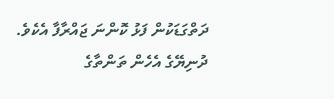ދަތްގަޑަކުން ފަޅު ކޮންނަ ޖައްރާފާ އެކެވެ.
ދުނިޔޭގެ އެހެން ތަންތާގެ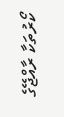ކޯރުތަކާ ރާއްޖޭގެ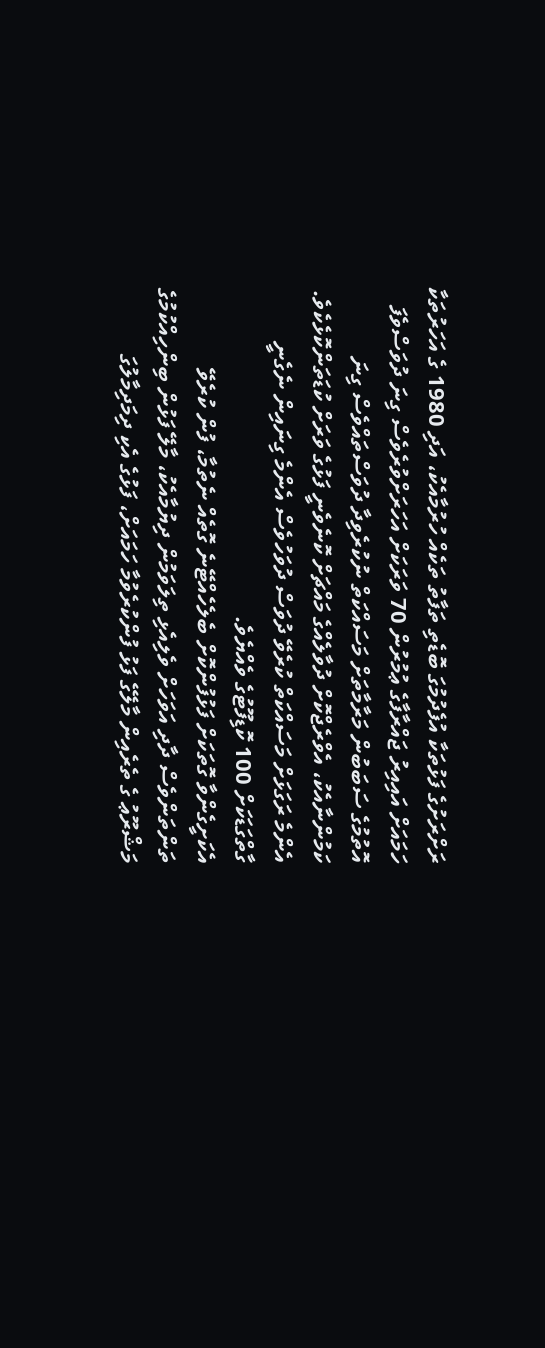ރަށްރަށުގެ ފަޅުތަކާ އުފެދުމުގަ ބޮޑެތި ތަފާތު ތަކެއް ހުރުމާއެކު، އަދި 1980 ގެ އަހަރުތަކާ ހަމައަށް އައިއިރު ޖައްރާފާގެ ޢުމުރުން 70 ވަރަކަށް އަހަރަށްވުރެވެސް ގިނަ ދުވަސްވެފަ އޮތުމުގެ ސަބަބުން މަރާމާތަށް މަސައްކަތް ނުކުރެވިދާ ދުވަސްތައްވެސް ގިނަ ކަމުންނާއެކު، އެވްރެޖްކޮށް ދުވާލެއްގެ މައްޗަށް ކޮނެވެނީ ފަޅުގެ ވަރަށް ކުޑަތަންކޮޅެކެވެ. އެންމެ ރަގަޅަށް މަސައްކަތް ކުރެވޭ ދުވަސް ދުވަހުވެސް އެންމެ ގިނައިން ނެގެނީ ގާތްގަޑަކަށް 100 ކޮޑިފޫޓުގެ ވެއްޔެވެ.
އެކަށީގެންވާ ގޮތަކަށް ފަޅުފުންކޮށް ބެލެހެއްޓޭނެ ގޮތެއް ނެތުމާ، ފުން ކުރެވޭ ތަންތަންވެސް ދާދި އަވަހަށް ވެލިއެޅި ތިލަވަމުން ދިޔުމާއެކު، މާލޭ ފަޅުން ބިންހިއްކުމުގެ މަޝްރޫޢު ގެ ތެރެއިން މާލޭގެ ފަޅު ފުންކުރެވުމާ ހަމައަށް، ފަޅުގެ އެކި ދިމަދިމާލުގަ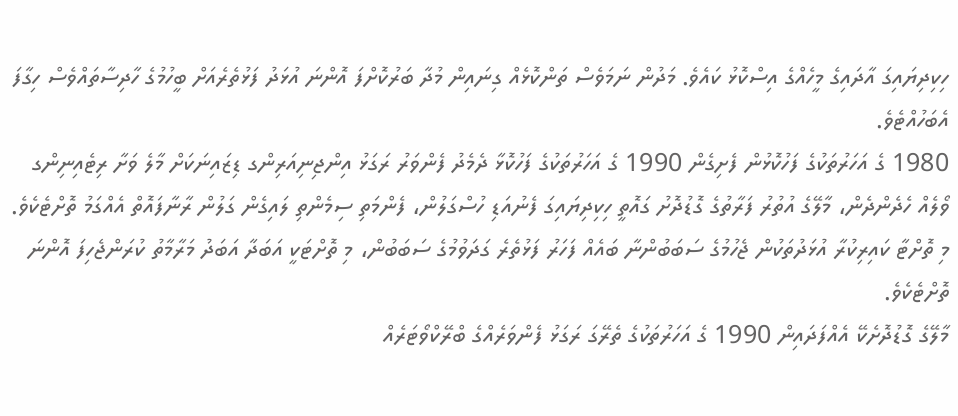ހިކިދިޔައިގަ އާދައިގެ މީހެއްގެ އިސްކޮޅު ކައެވެ. މަދުން ނަމަވެސް ތަންކޮޅެއް ގިނައިން މުދާ ބަރުކޮށްފަ އޮންނަ އުޅަދު ފަޅުތެރެއަށް ބީހުމުގެ ހާދިސާތައްވެސް ހިގާފަ އެބަހުއްޓެވެ.
1980 ގެ އަހަރުތަކުގެ ފަހުކޮޅުން ފެށިގެން 1990 ގެ އަހަރުތަކުގެ ފަހުކޮޅާ ދެމެދު ފެންވަރު ރަގަޅު އިންޖިނިއަރިންގ ޑިޒައިނަކަށް މާލެ ވަށާ ރިޓެއިނިންގ ވޯލެއް ހެދެންދެން، މާލޭގެ އުތުރު ފަރާތުގެ ގޮޑުދޮށު ގައޮތީ ހިކިދިޔައިގަ ފެނުއަޑި ހުސްގަލުން، ފެންމަތި ސިމެންތި ލައިގެން ގަލުން ރާނާފައޮތް އެއްގަމު ތޮށްޓެކެވެ. މި ތޮށްޓާ ކައިރިކުރާ އުޅަދުތަކުން ޖެހުމުގެ ސަބަބުންނާ ބައެއް ފަހަރު ފަޅުތެރެ ގަދަވުމުގެ ސަބަބުން، މި ތޮށްޓަކީ އަބަދާ އަބަދު މަރާމާތު ކުރަންޖެހިފަ އޮންނަ ތޮށްޓެކެވެ.
މާލޭގެ ގޮޑުދޮށެކޭ އެއްފަދައިން 1990 ގެ އަހަރުތަކުގެ ތެރޭގަ ރަގަޅު ފެންވަރެއްގެ ބްރޭކްވޯޓަރެއް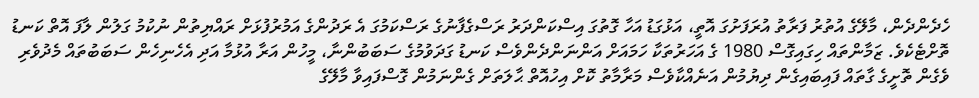ހެދެންދެން، މާލޭގެ އުތުރު ފަރާތު އުރަފަށުގަ އޮތީ، އަޅުގަޑު އަހާ ގޮތުގަ އިސްކަންދަރު ރަސްގެފާނުގެ ރަސްކަމުގަ އެ ރަދުންގެ އަމުރުފުޅަށް ރައްޔިތުން ނުކުމު ގަލުން ލާފަ އޮތް ކަނޑު ތޮށްޓެކެވެ. ޒަމާންތައް ހިގައިގޮސް 1980 ގެ އަހަރުތަކާ ހަމައަށް އަންނަންދެންވެސް ކަނޑު ގަދަވުމުގެ ސަބަބުންނާ، މީހުން އަރާ އުޅުމާ އަދި އެހެނިހެން ސަބަބުތައް މެދުވެރި ވެގެން ތޮށީގެ ގާތައް ފައިބައިގެން ދިޔުމުން އަނެއްކާވެސް މަރާމާތު ކޮށް އިހުއޮތް ޙާލަތަށް ގެންނަމުން ގޮސްފައިވާ މާލޭގެ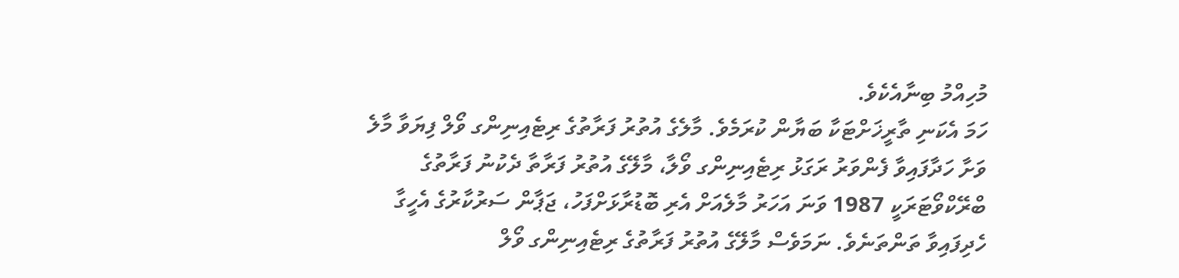މުހިއްމު ބިނާއެކެވެ.
ހަމަ އެކަނި ތާރީޚަށްޓަކާ ބަޔާން ކުރަމެވެ. މާލެގެ އުތުރު ފަރާތުގެ ރިޓެއިނިންގ ވޯލް ފިޔަވާ މާލެ ވަށާ ހަދާފައިވާ ފެންވަރު ރަގަޅު ރިޓެއިނިންގ ވޯލާ، މާލޭގެ އުތުރު ފަރާތާ ދެކުނު ފަރާތުގެ ބްރޭކްވޯޓަރަކީ 1987 ވަނަ އަހަރު މާލެއަށް އެރި ބޮޑުރާޅަށްފަހު، ޖަޕާން ސަރުކާރުގެ އެހީގާ ހެދިފައިވާ ތަންތަނެވެ. ނަމަވެސް މާލޭގެ އުތުރު ފަރާތުގެ ރިޓެއިނިންގ ވޯލް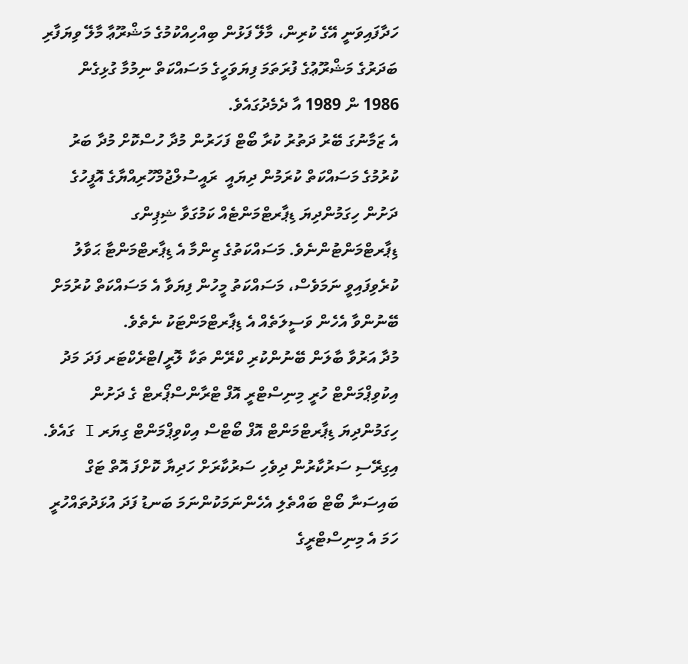ހަދާފައިވަނީ އޭގެ ކުރިން، މާލޭ ފަޅުން ބިއްހިއްކުމުގެ މަޝްރޫޢާ މާލޭ ވިޔަފާރި ބަދަރުގެ މަޝްރޫޢުގެ ފުރަތަމަ ފިޔަވަހީގެ މަސައްކަތް ނިމުމާ ގުޅިގެން 1986 ން 1989 އާ ދެމެދުގައެވެ.
އެ ޒަމާނުގަ ބޭރު ދަތުރު ކުރާ ބޯޓް ފަހަރުން މުދާ ހުސްކޮށް މުދާ ބަރު ކުރުމުގެ މަސައްކަތް ކުރަމުން ދިޔައީ  ރައީސުލްޖުމްހޫރިއްޔާގެ އޮފީހުގެ ދަށުން ހިގަމުންދިޔަ ޑިޕާރޓްމަންޓެއް ކަމުގަވާ ޝިޕިންގ ޑިޕާރޓްމަންޓުންނެވެ. މަސައްކަތުގެ ޒިންމާ އެ ޑިޕާރޓްމަންޓާ ޙަވާލު ކުރެވިފައިވީ ނަމަވެސް، މަސައްކަތު މީހުން ފިޔަވާ އެ މަސައްކަތް ކުރުމަށް ބޭނުންވާ އެހެން ވަސީލަތެއް އެ ޑިޕާރޓްމަންޓަކު ނެތެވެ.
މުދާ އަރުވާ ބާލަން ބޭނުންކުރި ކްރޭން ތަކާ ލޮރީ/ޓްރެކްޓަރ ފަދަ މަދު އިކުވިޕްމަންޓް ހުރީ މިނިސްޓްރީ އޮފް ޓްރާންސްޕޯރޓް ގެ ދަށުން ހިގަމުންދިޔަ ޑިޕާރޓްމަންޓް އޮފް ބޯޓްސް އިކްވިޕްމަންޓް ގިޔަރ I ގައެވެ. އިގިރޭސި ސަރުކާރުން ދިވެހި ސަރުކާރަށް ހަދިޔާ ކޮށްފަ އޮތް ޓަގް ބައިސަނާ ބޯޓް ބައްތެލި އެހެންނަމަކުންނަމަ ބަނޑު ފަދަ އުޅަދުތައްހުރީ ހަމަ އެ މިނިސްޓްރީގެ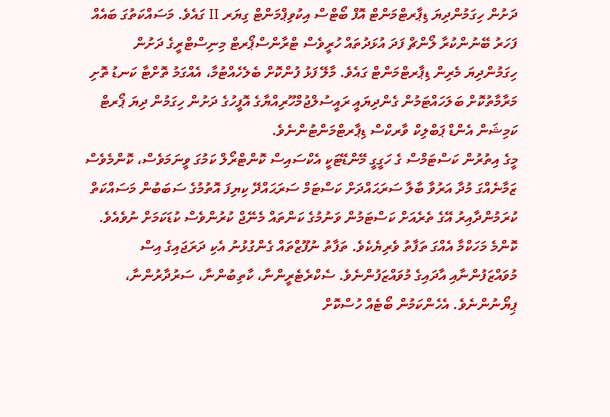ދަށުން ހިގަމުންދިޔަ ޑިޕާރޓްމަންޓް އޮފް ބޯޓްސް އިކުވިޕްމަންޓް ގިޔަރ II ގައެވެ. މަސައްކަތުގަ ބައެއް ފަހަރު ބޭނުންކުރާ ލޯންޗް ފަދަ އުޅަދުތައް ހުރީވެސް ޓްރާންސްޕޯރޓް މިނިސްޓްރީގެ ދަށުން ހިގަމުންދިޔަ މެރިން ޑިޕާރޓްމަންޓް ގައެވެ. މާލޭ ފަޅު ފުންކޮށް ބެލެހެއްޓުމާ، އެއްގަމު ތޮށްޓާ ކަނޑު ތޮށި މަރާމާތުކޮށް ބަލަހައްޓަމުން ގެންދިޔައީ ރައީސުލްޖުމްހޫރިއްޔާގެ އޮފީހުގެ ދަށުން ހިގަމުން ދިޔަ ޕޯރޓް ކަމިޝަން އެންޑް ޕަބްލިކް ވާރކްސް ޑިޕާރޓްމަންޓުންނެވެ.
މީގެ އިތުރުން ކަސްޓަމްސް ގެ ހަގީގީ މޭންޑޭޓަކީ އެކްސައިސް ކޮންޓްރޯލް ކަމުގަ ވީނަމަވެސް، ކޮންމެވެސް ޒަމާނެއްގަ މުދާ އަރުވާ ބާލާ ސަރަޙައްދަށް ކަސްޓަމް ސަރަޙައްދޭ ކިޔިފަ އޮތުމުގެ ސަބަބުން މަސައްކަތް ކުރަމުންދާއިރު އޭގެ ތެރެއަށް ކަސްޓަމުން ވަނުމުގެ ކަންތައް މެނޭޖް ކުރުންވެސް ކުޑަކަމަށް ނުވެއެވެ.
ކޮންމެ މަހަކްމާ އެއްގަ ތަފާތު ވެރިޔެކެވެ. ތަފާތު ނުފޫޒްތައް ގެންގުޅުނު އެކި ދަރަޖައިގެ އިސް މުވައްޒަފުންނާއި އާދައިގެ މުވައްޒަފުންނެވެ. ސެކްރެޓެރީންނާ، ކާތިބުންނާ، ސަރުދާރުންނާ، ޕިޔޯނުންނެވެ. އެހެންކަމުން ބޯޓެއް ހުސްކޮށް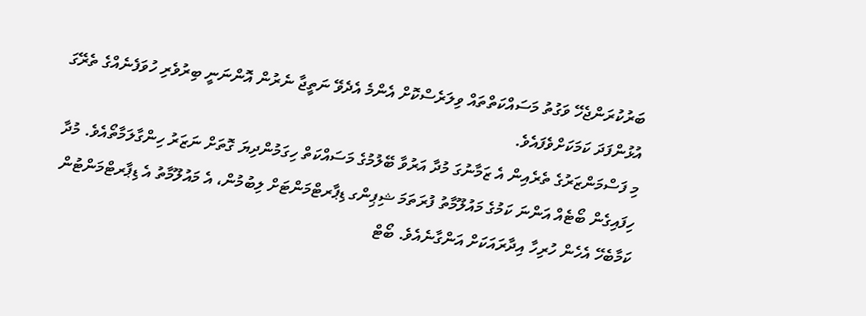ބަރުކުރަންޖެހޭ ވަގުތު މަސައްކަތްތައް ވިލަރެސްކޮށް އެންމެ އެދެވޭ ނަތީޖާ ނެރުން އޮންނަނީ ބިރުވެރި ހުވަފެނެއްގެ ތެރޭގަ އުޅުންފަދަ ކަމަކަށްވެފައެވެ.
މި ފަސްމަންޒަރުގެ ތެރެއިން އެ ޒަމާނުގަ މުދާ އަރުވާ ބޭލުމުގެ މަސައްކަތް ހިގަމުންދިޔަ ގޮތަށް ނަޒަރު ހިންގާލަމާތޯއެވެ. މުދާ ހިފައިގެން ބޯޓެއް އަންނަ ކަމުގެ މައުލޫމާތު ފުރަތަމަ ޝިޕިންގ ޑިޕާރޓްމަންޓަށް ލިބުމުން، އެ މައުލޫމާތު އެ ޑިޕާރޓްމަންޓުން ކަމާބެހޭ އެހެން ހުރިހާ އިދާރައަކަށް އަންގާނެއެވެ. ބޯޓް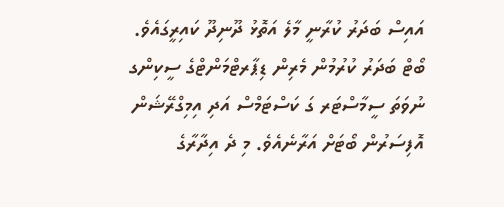އައިސް ބަދަރު ކުރާނީ މާލެ އަތޮޅު ދޫނިދޫ ކައިރީގައެވެ.
ބޯޓް ބަދަރު ކުރުމުން މެރިން ޑިޕާރޓްމަންޓްގެ ސީކިންގ ނުވަތަ ސީމާސްޓަރ ގަ ކަސްޓަމްސް އަދި އިމިގްރޭޝަން އޮފިސަރުން ބޯޓަށް އަރާނެއެވެ. މި ދެ އިދާރާގެ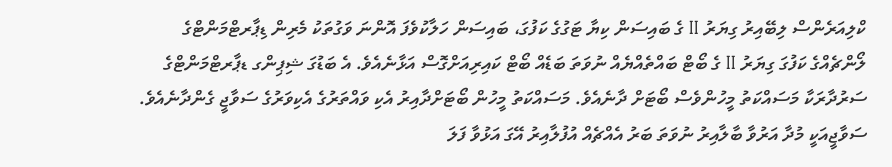ކްލިއަރެންސް ލިބޭއިރު ގިޔަރު II ގެ ބައިސަން ކިޔާ ޓަގުގެ ކަފުގަ، ބައިސަން ހަލާކުވެފަ އޮންނަ ވަގުތަކު މެރިން ޑިޕާރޓްމަންޓްގެ ލޯންޗެއްގެ ކަފުގަ ގިޔަރު II ގެ ބޯޓް ބައްތެއްޔެއް ނުވަތަ ބަޑެއް ބޯޓް ކައިރިއަށްގޮސް އަޅާނެއެވެ. އެ ބަޑުގަ ޝިޕިންގ ޑޕާރޓްމަންޓްގެ ސަރުދާރަކާ މަސައްކަތު މީހުންވެސް ބޯޓަށް ދާނެއެވެ. މަސައްކަތު މީހުން ބޯޓަށްދާއިރު އެކި ވައްތަރުގެ އެކިވަރުގެ ސަވާޖީ ގެންދާނެއެވެ.
ސަވާޖީއަކީ މުދާ އަރުވާ ބާލާއިރު ނުވަތަ ބަރު އެއްޗެއް އުފުލާއިރު އޭގަ އަޅުވާ ފަލަ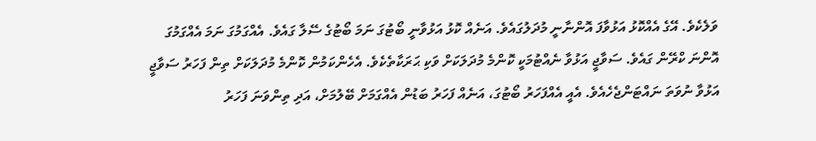ވަލެކެވެ. އޭގެ އެއްކޮޅު އަޅުވާފަ އޮންނާނީ މުދަލުގައެވެ. އަނެއް ކޮޅު އަޅުވާނީ ބޯޓުގަ ނަމަ ބޯޓުގެ ސޭލާ ގައެވެ. އެއްގަމުގަ ނަމަ އެއްގަމުގަ އޮންނަ ކްރޭން ގައެވެ. ސަވާޖީ އަޅުވާ ނެއްޓުމަކީ ކޮންމެ މުދަލަކަށް ވަކި ޙަރަކާތެކެވެ. އެހެންކަމުން ކޮންމެ މުދަލަކަށް ތިން ފަހަރު ސަވާޖީ އަޅުވާ ނުވަތަ ނައްޓަންޖެހެއެވެ. އެއީ އެއްފަހަރު ބޯޓުގަ، އަނެއް ފަހަރު ބަޑުން އެއްގަމަށް ބޭލުމަށް، އަދި ތިންވަނަ ފަހަރު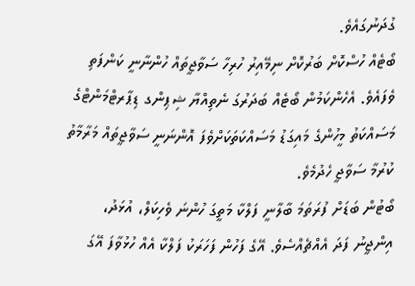ގުދަނުގައެވެ.
ބޯޓެއް ހުސްކޮށް ބަރުކޮށް ނިމޭއިރު ހުރިހާ ސަވާޖީތައް ހުންނާނީ ކަންފަތި ވެފައެވެ. އެހެންކަމުން ބޯޓެއް ބަދަރުގަ ނެތިއްޔާ ޝިޕިންގ ޑިޕާރޓްމަންޓްގެ މަސައްކަތު މީހުންގެ މައިގަޑު މަސައްކަތަކަށްވެފަ އޮންނަނީ ސަވާޖީތައް މަރާމާތު ކުރުމާ ސަވާޖީ ހެދުމެވެ.
ބޯޓުން ބަޑަށް ފުރަތަމަ ބާލާނީ ފަލްކާ މަތީގަ ހުންނަ ވެހިކަލް، އުޅަދު، އިންޖީނު ފަދަ އެއްޗެއްސެވެ. އޭގެ ފަހުން ފަހަރަކު ފަލްކާ އެއް ހުޅުވާފަ އޭގަ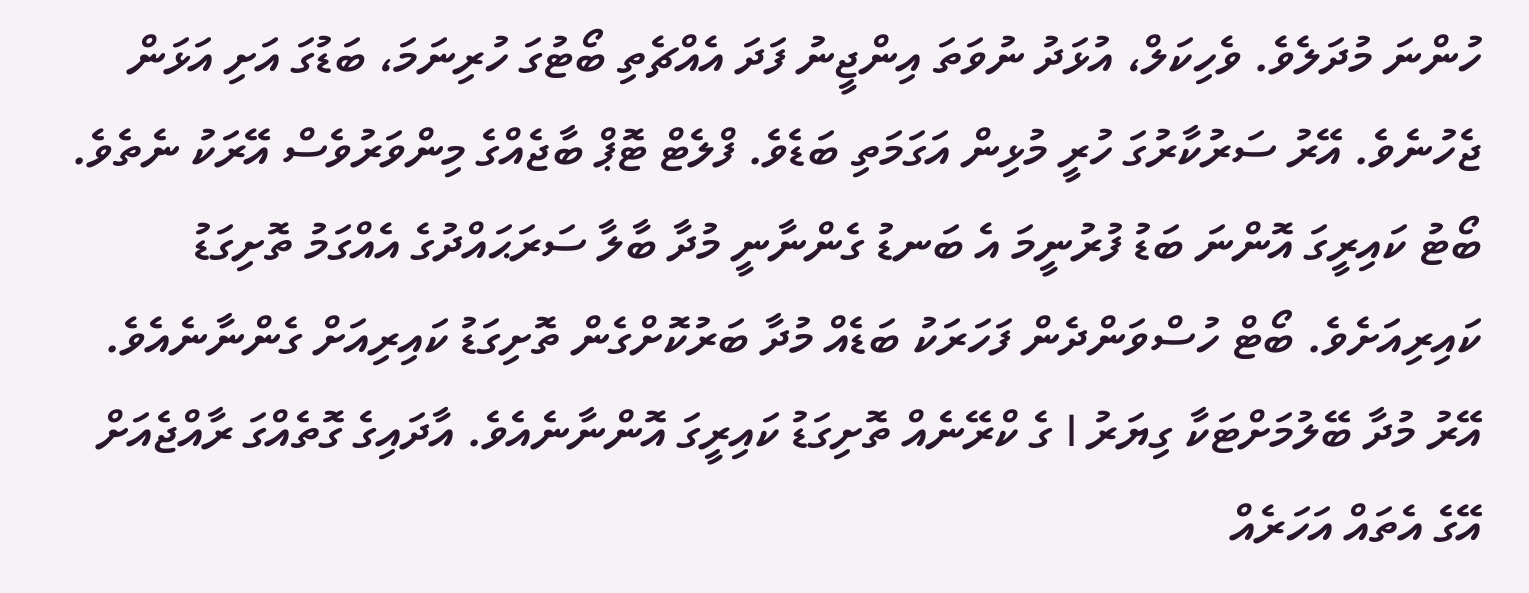ހުންނަ މުދަލެވެ. ވެހިކަލް، އުޅަދު ނުވަތަ އިންޖީނު ފަދަ އެއްޗެތި ބޯޓުގަ ހުރިނަމަ، ބަޑުގަ އަށި އަޅަން ޖެހުނެވެ. އޭރު ސަރުކާރުގަ ހުރީ މުޅިން އަގަމަތި ބަޑެވެ. ފްލެޓް ޓޮޕް ބާޖެއްގެ މިންވަރުވެސް އޭރަކު ނެތެވެ.
ބޯޓު ކައިރީގަ އޮންނަ ބަޑު ފުރުނީމަ އެ ބަނޑު ގެންނާނީ މުދާ ބާލާ ސަރަޙައްދުގެ އެއްގަމު ތޮށިގަޑު ކައިރިއަށެވެ. ބޯޓް ހުސްވަންދެން ފަހަރަކު ބަޑެއް މުދާ ބަރުކޮށްގެން ތޮށިގަޑު ކައިރިއަށް ގެންނާނެއެވެ. އޭރު މުދާ ބޭލުމަށްޓަކާ ގިޔަރު I ގެ ކްރޭނެއް ތޮށިގަޑު ކައިރީގަ އޮންނާނެއެވެ. އާދައިގެ ގޮތެއްގަ ރާއްޖެއަށް އޭގެ އެތައް އަހަރެއް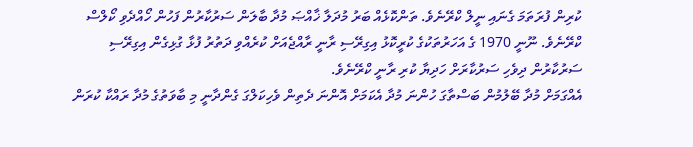ކުރިން ފުރަތަމަ ގެނައި ނީލް ކްރޭނެވެ. ތަންކޮޅެއް ބަރު މުދަލާ ޚާއްޞަ މުދާ ބާލަން ސަރުކާރުން ފަހުން ހޯއްދެވި ކޯލްސް ކްރޭނެވެ. ނޫނީ 1970 ގެ އަހަރުތަކުގެ ކުރީކޮޅު އިގިރޭސި ރާނީ ރާއްޖެއަށް ކުރެއްވި ދަތުރު ފުޅާ ގުޅިގެން އިގިރޭސި ސަރުކާރުން ދިވެހި ސަރުކާރަށް ހަދިޔާ ކުރި ރާނީ ކްރޭނެވެ.
އެއްގަމަށް މުދާ ބޭލުމުން ބަސްތާގަ ހުންނަ މުދާ އެކަމަށް އޮންނަ ދެތިން ވެހިކަލްގަ ގެންދާނީ މި ބާވަތުގެ މުދާ ރައްކާ ކުރަން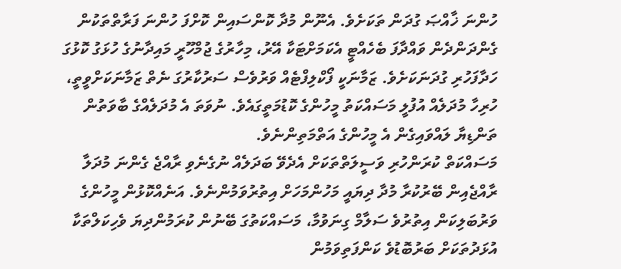ހުންނަ ޚާއްޞަ ގުދަން ތަކަށެވެ. އެނޫން މުދާ ކޮންސައިން ކޮށްފަ ހުންނަ ފަރާތްތަކުން ގެންދަންދެން ވައްދާފަ ބެހެއްޓީ އެކަމަށްޓަކާ އޭރު، މިހާރުގެ ޖުމްހޫރީ މައިދާނުގެ ހުޅަގު ކޮޅުގަ ހަދާފަހުރި ގުދަނަކަށެވެ. ޒަމާނަކީ ފޯކްލިފްޓެއް ވަރުވެސް ސަރުކާރުގަ ނެތް ޒަމާނަކަށްވީތީ، ހުރިހާ މުދަލެއް އުފުލީ މަސައްކަތު މީހުންގެ ކޮޑުމަތީގައެވެ. ނުވަތަ އެ މުދަލެއްގެ ބާވަތުން ތަންޑިޔާ ލައްވައިގެން އެ މީހުންގެ އަތްމަތިންނެވެ.
މަސައްކަތް ކުރަންހުރި ވަސީލަތްތަކަށް އެދެވޭ ބަދަލެއް ނުގެނެވި ރާއްޖެ ގެންނަ މުދަލާ ރާއްޖެއިން ބޭރުކުރާ މުދާ ދިޔައީ މަހުންމަހަށް އިތުރުވަމުންނެވެ. އަނެއްކޮޅުން މީހުންގެ ވަރުބަލިކަން އިތުރުވެ ސަލާމް ގިނަވުމާ، މަސައްކަތުގަ ބޭނުން ކުރަމުންދިޔަ ވެހިކަލްތަކާ އުޅަދުތަކަށް ބަރުބޮޑުވެ ކަންފަތިވަމުން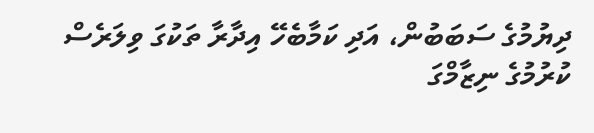ދިޔުމުގެ ސަބަބުން، އަދި ކަމާބެހޭ އިދާރާ ތަކުގަ ވިލަރެސް ކުރުމުގެ ނިޒާމްގަ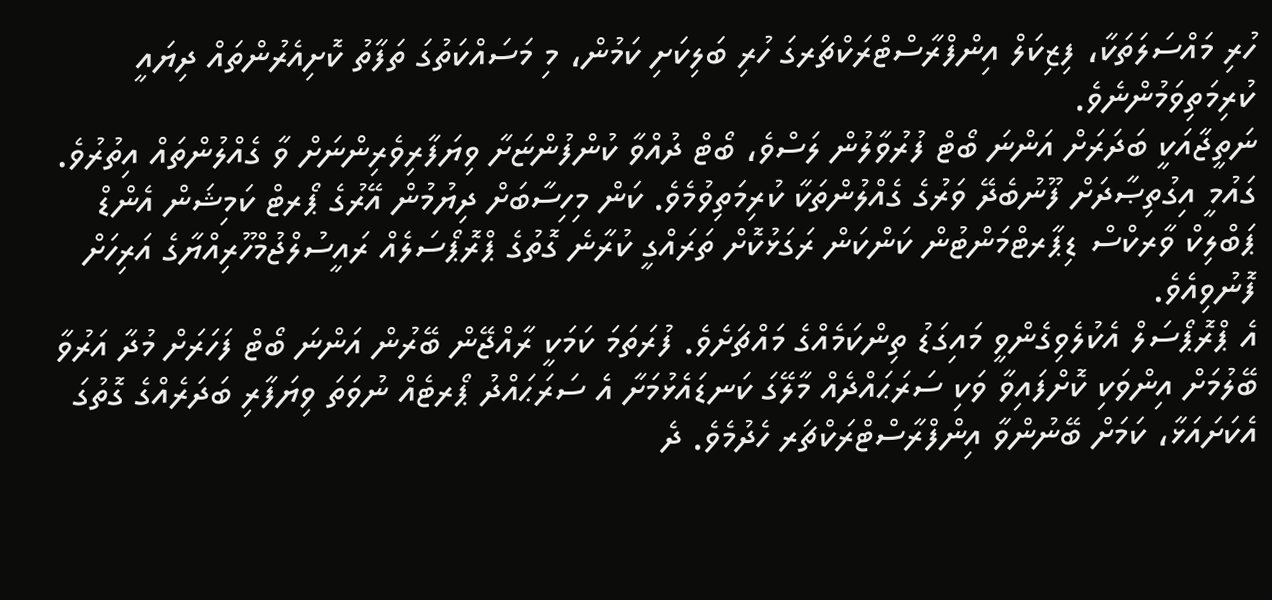ހުރި މައްސަލަތަކާ، ފިޒިކަލް އިންފްރާސްޓްރަކްޗަރގަ ހުރި ބަލިކަށި ކަމުން، މި މަސައްކަތުގަ ތަފާތު ކޮށިއެރުންތައް ދިޔައީ ކުރިމަތިވަމުންނެވެ.
ނަތީޖާއަކީ ބަދަރަށް އަންނަ ބޯޓް ފުރުވާލުން ލަސްވެ، ބޯޓް ދުއްވާ ކުންފުންޏަށާ ވިޔަފާރިވެރިންނަށް ވާ ގެއްލުންތައް އިތުރުވެ. ގައުމީ އިގުތިޞާދަށް ފޫނުބެދޭ ވަރުގެ ގެއްލުންތަކާ ކުރިމަތިވުމެވެ. ކަން މިހިސާބަށް ދިޔުމުން އޭރުގެ ޕޯރޓް ކަމިޝަން އެންޑް ޕަބްލިކް ވާރކްސް ޑިޕާރޓްމަންޓުން ކަންކަން ރަގަޅުކޮށް ތަރައްގީ ކުރާނެ ގޮތުގެ ޕްރޮޕޯސަލެއް ރައީސުލްޖުމްހޫރިއްޔާގެ އަރިހަށް ފޮނުވިއެވެ.
އެ ޕްރޮޕޯސަލް އެކުލެވިގެންވީ މައިގަޑު ތިންކަމެއްގެ މައްޗަށެވެ. ފުރަތަމަ ކަމަކީ ރާއްޖޭން ބޭރުން އަންނަ ބޯޓް ފަހަރަށް މުދާ އަރުވާ ބޭލުމަށް އިންވަކި ކޮށްފައިވާ ވަކި ސަރަޙައްދެއް މާލޭގަ ކަނޑައެޅުމަށާ އެ ސަރަޙައްދު ޕޯރޓެއް ނުވަތަ ވިޔަފާރި ބަދަރެއްގެ ގޮތުގަ އެކަށައަޅާ، ކަމަށް ބޭނުންވާ އިންފްރާސްޓްރަކްޗަރ ހެދުމެވެ. ދެ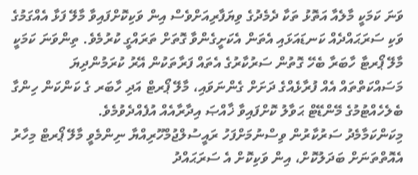ވަނަ ކަމަކީ މާލެއާ އަތޮޅު ތަކާ ދެމެދުގެ ވިޔަފާރިއަށްވެސް އިން ވަކިކޮށްފައިވާ މާލޭ ފަޅާ އެއްގަމުގެ ވަކި ސަރަޙައްދެއް ކަނޑައަޅައި އެތަން އެކަށީގެންވާ ގޮތަށް ތަރައްގީ ކުރުމެވެ. ތިންވަނަ ކަމަކީ މާލޭ ޕޯރޓާ ހާބަރާ ބެހޭ ގޮތުން ސަރުކާރުގެ އެތައް ފަރާތަކުން އޭރު ކުރަމުންދިޔަ މަސައްކަތްތައް އެއް ފުރާޅެއްގެ ދަށަށް ގެންނަވައި، މާލޭ ޕޯރޓް އަދި ހާބަރ ގެ ކަންކަން ހިންގާ ބެލެހެއްޓުމުގެ މޭންޑޭޓް ޙަވާލު ކޮށްފައިވާ ޚާއްޞަ އިދާރާއެއް އުފެއްދެވުމެވެ.
މިކަންކަމާމެދު ސަރުކާރުން ވިސްނުމަށްފަހު ރައީސުލްޖުމްހޫރިއްޔާ ނިންމެވީ މާލޭ ޕޯރޓް މިހާރު އެއޮތްތަނަށް ބަދަލުކޮށް، އިން ވަކިކޮށް އެ ސަރަޙައްދު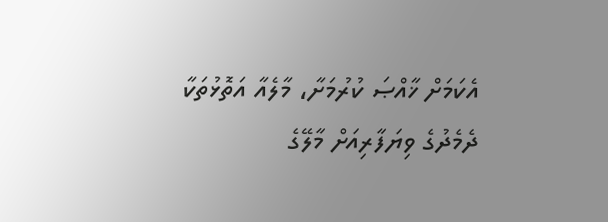އެކަމަށް ޚާއްޞަ ކުރުމަށާ، މާލެއާ އަތޮޅުތަކާ ދެމެދުގެ ވިޔަފާރިއަށް މާލޭގެ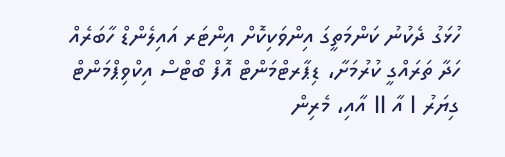ހުޅަގު ދެކުނު ކަންމަތީގަ އިންވަކިކޮށް އިންޓަރ އައިލެންޑް ހާބަރެއް ހަދާ ތަރައްގީ ކުރުމަށާ، ޑިޕާރޓްމަންޓް އޮފް ބޯޓްސް އިކްވިޕްމަންޓް ގިޔަރު I އާ II އާއި، މެރިން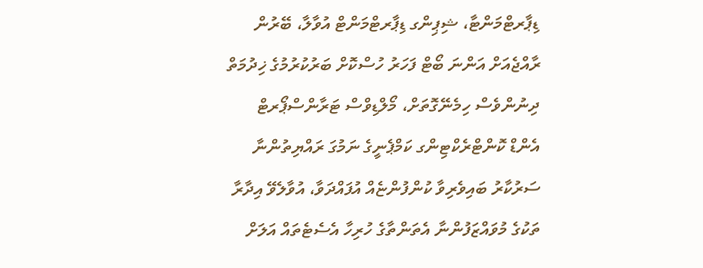ޑިޕާރޓްމަންޓާ، ޝިޕިންގ ޑިޕާރޓްމަންޓް އުވާލާ، ބޭރުން ރާއްޖެއަށް އަންނަ ބޯޓް ފަހަރު ހުސްކޮށް ބަރުކުރުމުގެ ޚިދުމަތް ދިނުންވެސް ހިމެނޭގޮތަށް، މޯލްޑިވްސް ޓަރާންސްޕޯރޓް އެންޑް ކޮންޓްރެކްޓިންގ ކަމްޕެނީގެ ނަމުގަ ރައްޔިތުންނާ ސަރުކާރު ބައިވެރިވާ ކުންފުންޏެއް އުފައްދަވާ، އުވާލެވޭ އިދާރާ ތަކުގެ މުވައްޒަފުންނާ އެތަންތާގެ ހުރިހާ އެސެޓެތައް އަލަށް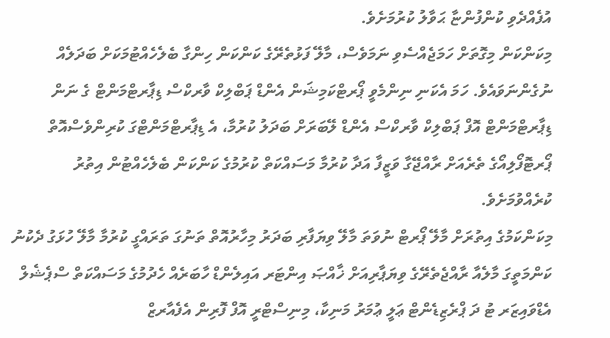އުފެއްދެވި ކުންފުންޏާ ޙަވާލު ކުރުމަށެވެ.
މިކަންކަން މިގޮތަށް ހަމަޖެއްސެވި ނަމަވެސް، މާލޭ ފަޅުތެރޭގެ ކަންކަން ހިންގާ ބެލެހެއްޓުމަކަށް ބަދަލެއް ނުގެންނަވައެވެ. ހަމަ އެކަނި ނިންމެވީ ޕޯރޓްކަމިޝަން އެންޑް ޕަބްލިކް ވާރކްސް ޑިޕާރޓްމަންޓް ގެ ނަން ޑިޕާރޓްމަންޓް އޮފް ޕަބްލިކް ވާރކްސް އެންޑް ލޭބަރަށް ބަދަލު ކުރުމާ، އެ ޑިޕާރޓްމަންޓްގަ ކުރިންވެސްއޮތް ޕޯރޓޮފޯލިއޯގެ ތެރެއަށް ރާއްޖޭގާ ވަޒީފާ އަދާ ކުރުމާ މަސައްކަތް ކުރުމުގެ ކަންކަން ބެލެހެއްޓުން އިތުރު ކުރެއްވުމަށެވެ.
މިކަންކަމުގެ އިތުރަށް މާލޭ ޕޯރޓް ނުވަތަ މާލޭ ވިޔަފާރި ބަދަރު މިހާރުއޮތް ތަނުގަ ތަރައްގީ ކުރުމާ މާލޭ ހުޅަގު ދެކުނު ކަންމަތީގަ މާލެއާ ރާއްޖެތެރޭގެ ވިޔަޕާރިއަށް ޚާއްޞަ އިންޓަރ އައިލެންޑް ހާބަރެއް ހެދުމުގެ މަސައްކަތް ސްޕެޝެލް އެޑްވައިޒަރ ޓު ދަ ޕްރެޒިޑެންޓް ޢަލީ ޢުމަރު މަނިކާ، މިނިސްޓްރީ އޮފް ފޮރިން އެފެއާރޒް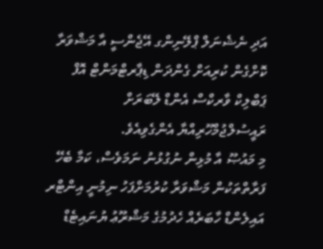އަދި ނެޝެނަލް ޕްލޭނިންގ އޭޖެންސީ އާ މަޝްވަރާ ކޮށްގެން ކުރިއަށް ގެންދަން ޑިޕާރޓްމަންޓް އޮފް ޕަބްލިކް ވާރކްސް އެންޑް ލޭބަރަށް ރައީސުލްޖުމްހޫރިއްޔާ އެންގެވިއެވެ.
މި މައުޞޫ އާ މުޅިން ނުގުޅުނު ނަމަވެސް، ކަމާ ބެހޭ ފަރާތްތަކުން މަޝްވަރާ ކުރުމަށްފަހު ނިމުނީ އިންޓްރ އައިލެންޑް ހާބަރެއް ހެދުމުގެ މަޝްރޫޢު ޔުނައިޓެޑް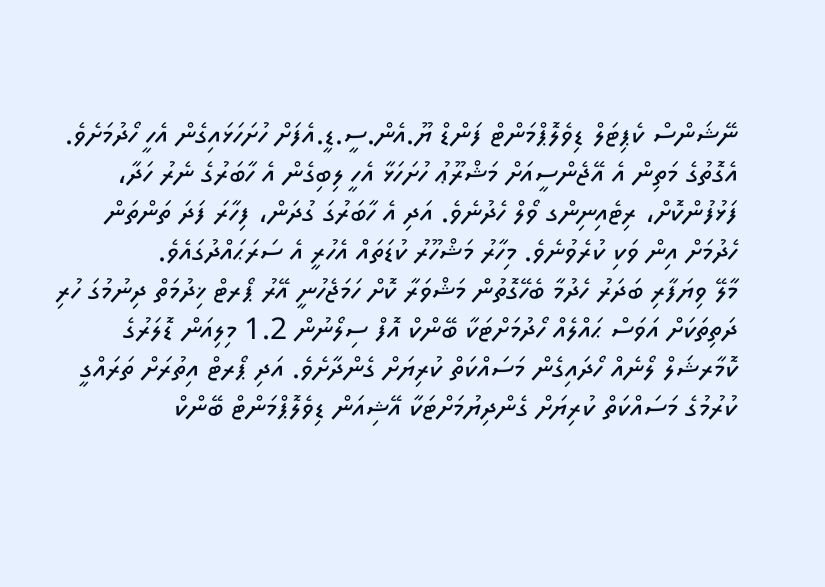ނޭޝަންސް ކެޕިޓަލް ޑިވެލޮޕްމަންޓް ފަންޑް ޔޫ.އެން.ސީ.ޑީ.އެފަށް ހުށަހަޅައިގެން އެހީ ހޯދުމަށެވެ. އެގޮތުގެ މަތިން އެ އޭޖެންސީއަށް މަޝްރޫޢު ހުށަހަޅާ އެހީ ލިބިގެން އެ ހާބަރުގެ ނެރު ހަދާ، ފަޅުފުންކޮށް، ރިޓެއިނިންގ ވޯލް ހެދުނެވެ. އަދި އެ ހާބަރުގަ ގުދަން، ފިހާރަ ފަދަ ތަންތަން ހެދުމަށް އިން ވަކި ކުރެވުނެވެ. މިހާރު މަޝްހޫރު ކުޑަތައް އެހުރީ އެ ސަރަޙައްދުގައެވެ.
މާލޭ ވިޔަފާރި ބަދަރު ހެދުމާ ބެހޭގޮތުން މަޝްވަރާ ކޮށް ހަމަޖެހުނީ އޭރު ޕޯރޓް ޚިދުމަތް ދިނުމުގަ ހުރި ދަތިތަކަށް އަވަސް ޙައްލެއް ހޯދުމަށްޓަކާ ބޭންކް އޮފް ސިލޯނުން 1.2 މިލިއަން ޑޮލަރުގެ ކޮމާރޝަލް ލޯނެއް ހޯދައިގެން މަސައްކަތް ކުރިޔަށް ގެންދާށެވެ. އަދި ޕޯރޓް އިތުރަށް ތަރައްގީ ކުރުމުގެ މަސައްކަތް ކުރިޔަށް ގެންދިޔުމަށްޓަކާ އޭޝިއަން ޑިވެލޮޕްމަންޓް ބޭންކް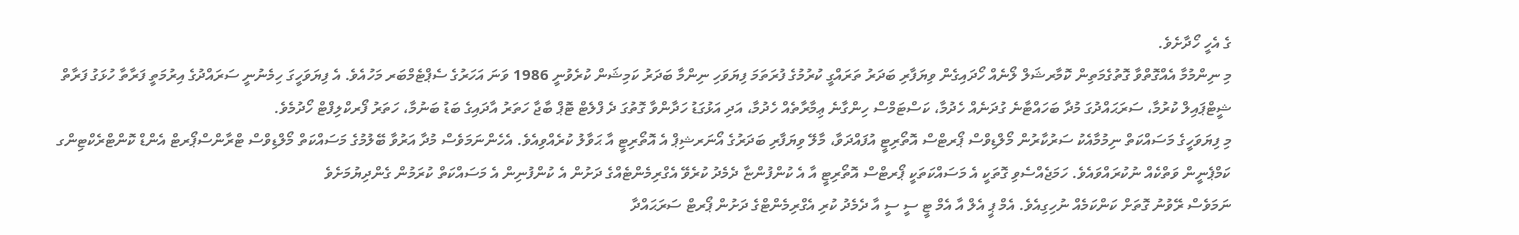ގެ އެހީ ހޯދާށެވެ.
މި ނިންމުމާ އެއްގޮތްވާ ގޮތުގެމަތިން ކޮމާރޝަލް ލޯނެއް ހޯދައިގެން ވިޔަފާރި ބަދަރު ތަރައްގީ ކުރުމުގެ ފުރަތަމަ ފިޔަވަހި ނިންމާ ބަދަރު ކަމިޝަން ކުރެވުނީ 1986 ވަނަ އަހަރުގެ ސެޕްޓެމްބަރ މަހުއެވެ. އެ ފިޔަވަހީގަ ހިމެނުނީ ސަރައްދުގެ އިރުމަތީ ފަރާތާ ހުޅަގު ފަރާތް ޝީޓްޕައިލް ކުރުމާ، ސަރަޙައްދުގަ މުދާ ބަހައްޓާނެ ގުދަނެއް ހެދުމާ، ކަސްޓަމްސް ހިންގާނެ ޢިމާރާތެއް ހެދުމާ، އަދި އަޅުގަޑު ހަދާންވާ ގޮތުގަ ދެ ފްލެޓް ޓޮޕް ބާޖާ ހަތަރު އާދައިގެ ބަޑު ބަނުމާ، ހަތަރު ފޯރކްލިފްޓް ހޯދުމެވެ.
މި ފިޔަވަހީގެ މަސައްކަތް ނިމުމާއެކު ސަރުކާރުން މޯލްޑިވްސް ޕޯރޓްސް އޮތޯރިޓީ އުފައްދަވާ، މާލޭ ވިޔަފާރި ބަދަރުގެ އޯނަރޝިޕް އެ އޮތޯރިޓީ އާ ޙަވާލު ކުރެއްވިއެވެ. އެހެންނަމަވެސް މުދާ އަރުވާ ބޭލުމުގެ މަސައްކަތް މޯލްޑިވްސް ޓްރާންސްޕޯރޓް އެންޑް ކޮންޓްރެކްޓިންގ ކަމްޕެނީން ވަތްކެއް ނުކުރައްވައެވެ. ހަމަޖެއްސެވި ގޮތަކީ އެ މަސައްކަތަކީ ޕޯރޓްސް އޮތޯރިޓީ އާ އެ ކުންފުންޏާ ދެމެދު ކުރެވޭ އެގްރިމެންޓެއްގެ ދަށުން އެ ކުންފުނިން އެ މަސައްކަތް ކުރަމުން ގެންދިޔުމަށެވެ
ނަމަވެސް ރޭވުނު ގޮތަށް ކަންކަމެއް ނުހިގިއެވެ. އެމް ޕީ އެލް އާ އެމް ޓީ ސީ ސީ އާ ދެމެދު ކުރި އެގްރިމެންޓްގެ ދަށުން ޕޯރޓް ސަރަޙައްދާ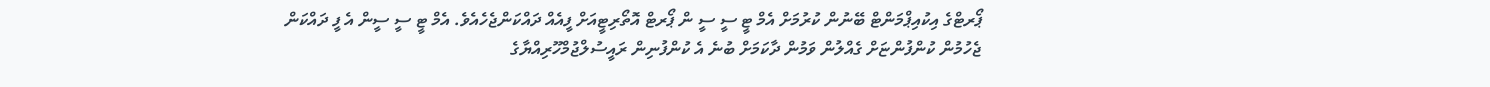ޕޯރޓްގެ އިކުއިޕްމަންޓް ބޭނުން ކުރުމަށް އެމް ޓީ ސީ ސީ ން ޕޯރޓް އޮތޯރިޓީއަށް ފީއެއް ދައްކަންޖެހެއެވެ. އެމް ޓީ ސީ ސީން އެ ފީ ދައްކަން ޖެހުމުން ކުންފުންޏަށް ގެއްލުން ވަމުން ދާކަމަށް ބުނެ އެ ކުންފުނިން ރައީސުލްޖުމްހޫރިއްޔާގެ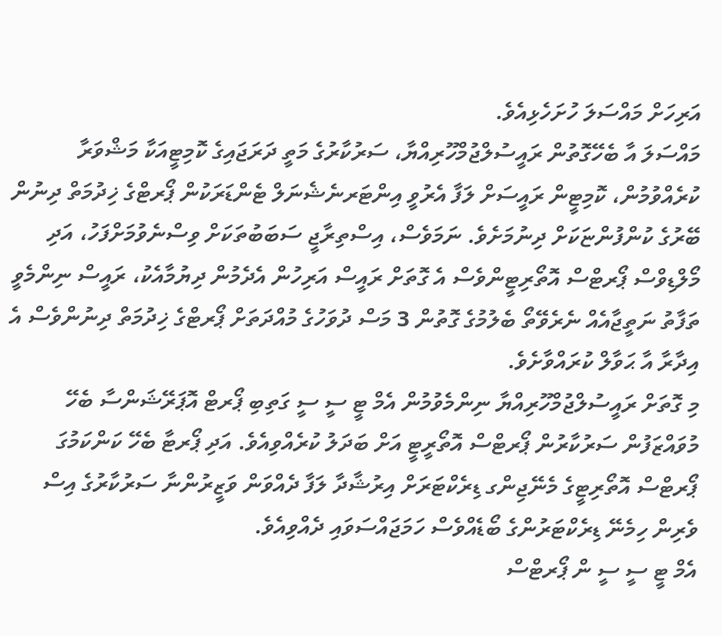އަރިހަށް މައްސަލަ ހުށަހެޅިއެވެ.
މައްސަލަ އާ ބެހޭގޮތުން ރައީސުލްޖުމްހޫރިއްޔާ، ސަރުކާރުގެ މަތީ ދަރަޖައިގެ ކޮމިޓީއަކާ މަޝްވަރާ ކުރެއްވުމުން، ކޮމިޓީން ރައީސަށް ލަފާ އެރުވީ އިންޓަރނެޝެނަލް ޓެންޑަރަކުން ޕޯރޓްގެ ޚިދުމަތް ދިނުން ބޭރުގެ ކުންފުންޏަކަށް ދިނުމަށެވެ. ނަމަވެސް، އިސްތިރާޖީ ސަބަބުތަކަށް ވިސްނެވުމަށްފަހު، އަދި މޯލްޑިވްސް ޕޯރޓްސް އޮތޯރިޓީންވެސް އެ ގޮތަށް ރައީސް އަރިހުން އެދެމުން ދިޔުމާއެކު، ރައީސް ނިންމެވީ ތަފާތު ނަތީޖާއެއް ނެރެވޭތޯ ބެލުމުގެ ގޮތުން 3 މަސް ދުވަހުގެ މުއްދަތަށް ޕޯރޓްގެ ޚިދުމަތް ދިނުންވެސް އެ އިދާރާ އާ ޙަވާލް ކުރައްވާށެވެ.
މި ގޮތަށް ރައީސުލްޖުމްހޫރިއްޔާ ނިންމެވުމުން އެމް ޓީ ސީ ސީ ގަތިބި ޕޯރޓް އޮޕަރޭޝަންސާ ބެހޭ މުވައްޒަފުން ސަރުކާރުން ޕޯރޓްސް އޮތޯރީޓީ އަށް ބަދަލު ކުރެއްވިއެވެ. އަދި ޕޯރޓާ ބެހޭ ކަންކަމުގަ ޕޯރޓްސް އޮތޯރިޓީގެ މެނޭޖިންގ ޑިރެކްޓަރަށް އިރުޝާދާ ލަފާ ދެއްވަން ވަޒީރުންނާ ސަރުކާރުގެ އިސް ވެރިން ހިމެނޭ ޑިރެކްޓަރުންގެ ބޯޑެއްވެސް ހަމަޖައްސަވައި ދެއްވިއެވެ.
އެމް ޓީ ސީ ސީ ން ޕޯރޓްސް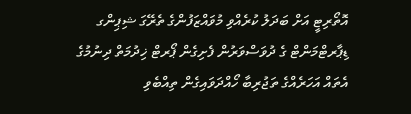އޮތޯރިޓީ އަށް ބަދަލު ކުރެއްވި މުވައްޒަފުންގެ ތެރޭގަ ޝިޕިންގ ޑިޕާރޓްމަންޓް ގެ ދުވަސްވަރުން ފެށިގެން ޕޯރޓް ޚިދުމަތް ދިނުމުގެ އެތައް އަހަރެއްގެ ތަޖުރިބާ ހޯއްދަވައިގެން ތިއްބެވި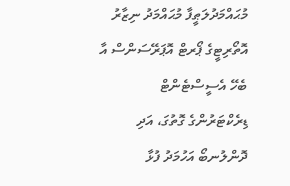މުޙައްމަދުލަޠީފާ މުޙައްމަދު ނިޒާރު އޮތޯރިޓީގެ ޕޯރޓް އޮޕަރޭސަންސް އާ ބެހޭ އެސީސްޓެންޓް ޑިރެކްޓަރުންގެ ގޮތުގަ، އަދި ދޮންލުނބޯ އަހުމަދު ފުޅާ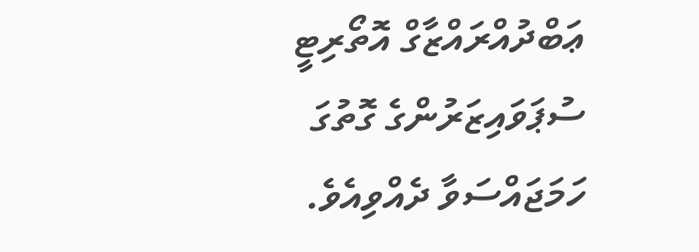ޢަބްދުއްރައްޒާގް އޮތޯރިޓީ ސުޕަވައިޒަރުންގެ ގޮތުގަ ހަމަޖައްސަވާ ދެއްވިއެވެ.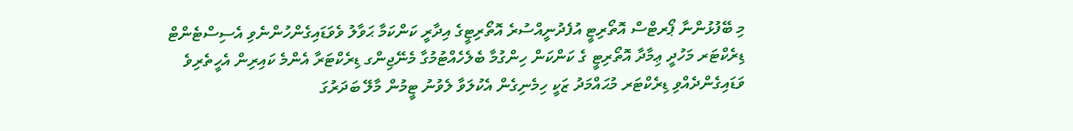މި ބޭފުޅުންނާ ޕޯރޓްސް އޮތޯރިޓީ އުފެދުނީއްސުރެ އޮތޯރިޓީގެ އިދާރީ ކަންކަމާ ޙަވާލު ވެވަޑައިގެންހުންނެވި އެސިސްޓެންޓް ޑިރެކްޓަރ މަހުދީ ޢިމާދާ އޮތޯރިޓީ ގެ ކަންކަން ހިންގުމާ ބެލެހެއްޓުމުގާ މެނޭޖިންގ ޑިރެކްޓަރާ އެންމެ ކައިރިން އެހީތެރިވެ ވަޑައިގެންދެއްވި ޑިރެކްޓަރ މުޙައްމަދު ޒަކީ ހިމެނިގެން އެކުލަވާ ލެވުނު ޓީމުން މާލޭ ބަދަރުގަ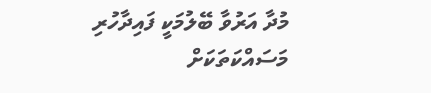މުދާ އަރުވާ ބޭލުމަކީ ފައިދާހުރި މަސައްކަތަކަށް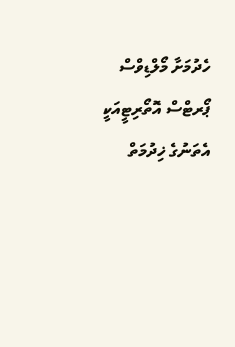ހެދުމަށާ މޯލްޑިވްސް ޕޯރޓްސް އޮތޯރިޓީއަކީ އެތަނުގެ ޚިދުމަތް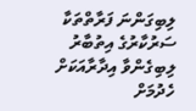ލިބިގަންނަ ފަރާތްތަކާ ސަރުކާރުގެ އިތުބާރު ލިބިގެންވާ އިދާރާއަކަށް ހެދުމަށް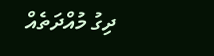ދިގު މުއްދަތެއް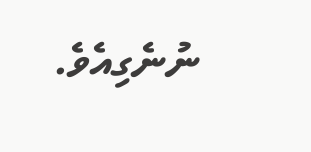ނުނެގިއެވެ.